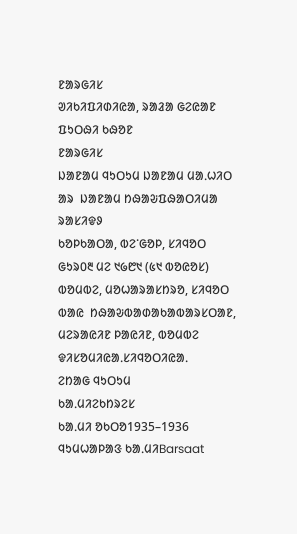ᱱᱟᱨᱜᱤᱥ
ᱣᱤᱠᱤᱯᱤᱰᱤᱭᱟ, ᱨᱟᱲᱟ ᱜᱮᱭᱟᱱ ᱯᱩᱛᱷᱤ ᱠᱷᱚᱱ
ᱱᱟᱨᱜᱤᱥ
ᱡᱟᱱᱟᱢ ᱧᱩᱛᱩᱢ ᱡᱟᱱᱟᱢ ᱢᱟᱹᱦᱤᱛ  ᱟᱨ  ᱡᱟᱱᱟᱢ ᱴᱷᱟᱶᱯᱷᱟᱛᱤᱢᱟ ᱨᱟᱥᱤᱫᱽ
ᱠᱚᱞᱠᱟᱛᱟ, ᱵᱮᱸᱜᱚᱞ, ᱥᱤᱧᱚᱛ
ᱜᱩᱨ᱐᱓ ᱢᱮ ᱑᱙᱘᱑ (᱕᱑ ᱵᱚᱭᱚᱥ)
ᱵᱚᱢᱵᱮ, ᱢᱚᱦᱟᱨᱟᱥᱴᱨᱚ, ᱥᱤᱧᱚᱛ
ᱵᱟᱭ  ᱴᱷᱟᱶᱵᱟᱰᱟᱠᱟᱵᱟᱨᱥᱛᱟᱱ, ᱢᱮᱨᱟᱭᱤᱱ ᱞᱟᱭᱤᱱ, ᱵᱚᱢᱵᱮ
ᱫᱤᱥᱚᱢᱤᱭᱟᱹᱥᱤᱧᱚᱛᱤᱭᱟᱹ
ᱮᱴᱟᱜ ᱧᱩᱛᱩᱢ
ᱠᱟᱹᱢᱤᱮᱠᱴᱨᱮᱥ
ᱠᱟᱹᱢᱤ ᱚᱠᱛᱚ1935–1936
ᱧᱩᱢᱦᱟᱞᱟᱝ ᱠᱟᱹᱢᱤBarsaat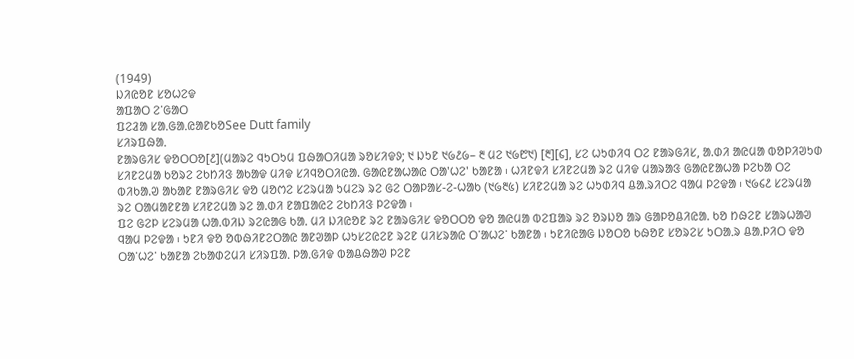(1949)
ᱡᱤᱭᱚᱱ ᱥᱚᱦᱮᱫ
ᱟᱯᱟᱛ ᱮᱸᱜᱟᱛ
ᱯᱮᱲᱟ ᱥᱟᱹᱜᱟᱹᱭᱟᱱᱠᱚSee Dutt family
ᱥᱤᱨᱯᱷᱟᱹ
ᱱᱟᱨᱜᱤᱥ ᱫᱚᱛᱛᱚ[᱒](ᱢᱟᱨᱮ ᱧᱩᱛᱩᱢ ᱯᱷᱟᱛᱤᱢᱟ ᱨᱚᱥᱤᱫᱽ; ᱑ ᱡᱩᱱ ᱑᱙᱒᱙– ᱓ ᱢᱮ ᱑᱙᱘᱑) [᱓][᱔], ᱥᱮ ᱦᱩᱰᱤᱧ ᱛᱮ ᱱᱟᱨᱜᱤᱥ, ᱟ.ᱰᱤ ᱟᱭᱢᱟ ᱵᱚᱞᱤᱣᱩᱰ ᱥᱤᱱᱮᱢᱟ ᱠᱚᱨᱮ ᱮᱠᱴᱤᱝ ᱟᱠᱟᱫ ᱢᱤᱫ ᱥᱤᱧᱚᱛᱤᱭᱟ. ᱜᱟᱭᱱᱟᱦᱟᱭ ᱛᱟ'ᱦᱮ' ᱠᱟᱱᱟ ᱾ ᱦᱤᱱᱫᱤ ᱥᱤᱱᱮᱢᱟ ᱨᱮ ᱢᱤᱫ ᱢᱟᱨᱟᱝ ᱜᱟᱭᱱᱟᱦᱟ ᱞᱮᱠᱟ ᱛᱮ ᱵᱤᱠᱟ.ᱣ ᱟᱠᱟᱱ ᱱᱟᱨᱜᱤᱥ ᱫᱚ ᱢᱚᱬᱮ ᱥᱮᱨᱢᱟ ᱩᱢᱮᱨ ᱨᱮ ᱜᱮ ᱛᱟᱞᱟᱥ-ᱮ-ᱦᱟᱠ (᱑᱙᱓᱕) ᱥᱤᱱᱮᱢᱟ ᱨᱮ ᱦᱩᱰᱤᱧ ᱪᱟ.ᱨᱤᱛᱮ ᱧᱟᱢ ᱞᱮᱫᱟ ᱾ ᱑᱙᱔᱒ ᱥᱮᱨᱢᱟ ᱨᱮ ᱛᱟᱢᱟᱱᱱᱟ ᱥᱤᱱᱮᱢᱟ ᱨᱮ ᱟ.ᱰᱤ ᱱᱟᱯᱟᱭᱮ ᱮᱠᱴᱤᱝ ᱞᱮᱫᱟ ᱾
ᱯᱮ ᱜᱮᱞ ᱥᱮᱨᱢᱟ ᱦᱟ.ᱵᱤᱡ ᱨᱮᱭᱟᱜ ᱠᱟ. ᱢᱤ ᱡᱤᱭᱚᱱ ᱨᱮ ᱱᱟᱨᱜᱤᱥ ᱫᱚᱛᱛᱚ ᱫᱚ ᱟᱭᱢᱟ ᱵᱮᱯᱟᱨ ᱨᱮ ᱚᱨᱡᱚ ᱟᱨ ᱜᱟᱞᱚᱪᱤᱭᱟ. ᱠᱚ ᱴᱷᱮᱱ ᱥᱟᱨᱦᱟᱣ ᱧᱟᱢ ᱞᱮᱫᱟ ᱾ ᱩᱱᱤ ᱫᱚ ᱚᱵᱷᱤᱱᱮᱛᱟᱭ ᱟᱱᱣᱟᱞ ᱦᱩᱥᱮᱭᱮᱱ ᱨᱮᱱ ᱢᱤᱥᱨᱟᱭ ᱛᱸᱟᱦᱮᱸ ᱠᱟᱱᱟ ᱾ ᱩᱱᱤᱭᱟᱜ ᱡᱚᱛᱚ ᱠᱷᱚᱱ ᱥᱚᱨᱮᱥ ᱩᱛᱟᱹᱨ ᱪᱟᱹᱞᱤᱛ ᱫᱚ ᱛᱟᱸᱦᱮᱸ ᱠᱟᱱᱟ ᱮᱠᱟᱰᱮᱢᱤ ᱥᱤᱨᱯᱟᱹ ᱞᱟᱹᱜᱤᱫ ᱵᱟᱪᱷᱟᱣ ᱞᱮᱱ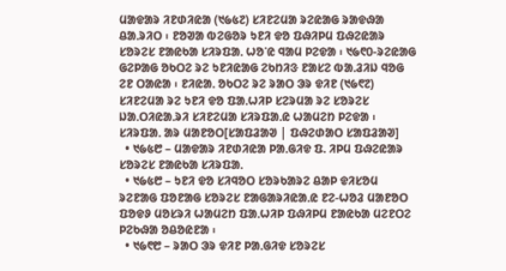ᱢᱟᱫᱟᱨ ᱤᱱᱰᱤᱭᱟ (᱑᱙᱕᱗) ᱥᱤᱱᱮᱢᱟ ᱨᱮᱭᱟᱜ ᱨᱟᱫᱷᱟ ᱪᱟᱹᱨᱤᱛ ᱾ ᱱᱚᱣᱟ ᱵᱮᱜᱚᱨ ᱩᱱᱤ ᱫᱚ ᱯᱷᱤᱞᱢ ᱯᱷᱮᱭᱟᱨ ᱥᱚᱨᱮᱥ ᱱᱟᱭᱠᱟ ᱥᱤᱨᱯᱟᱹ ᱦᱚᱸᱭ ᱧᱟᱢ ᱞᱮᱫᱟ ᱾ ᱑᱙᱖᱐-ᱨᱮᱭᱟᱜ ᱜᱮᱞᱟᱜ ᱚᱠᱛᱮ ᱨᱮ ᱩᱱᱤᱭᱟᱜ ᱮᱠᱴᱤᱝ ᱱᱟᱥᱮ ᱵᱟᱹᱲᱤᱡ ᱧᱚᱜ ᱮᱱ ᱛᱟᱭᱟ ᱾ ᱱᱤᱭᱟᱹ ᱚᱠᱛᱮ ᱨᱮ ᱨᱟᱛ ᱳᱨ ᱫᱤᱱ (᱑᱙᱖᱗) ᱥᱤᱱᱮᱢᱟ ᱨᱮ ᱩᱱᱤ ᱫᱚ ᱯᱟᱹᱦᱤᱞ ᱥᱮᱨᱢᱟ ᱨᱮ ᱥᱚᱨᱮᱥ ᱡᱟᱹᱛᱤᱭᱟᱹᱨᱤ ᱥᱤᱱᱮᱢᱟ ᱥᱤᱨᱯᱟᱹᱭ ᱦᱟᱢᱮᱴ ᱞᱮᱫᱟ ᱾
ᱥᱤᱨᱯᱟᱹ ᱟᱨ ᱢᱟᱱᱚᱛ[ᱥᱟᱯᱲᱟᱣ | ᱯᱷᱮᱰᱟᱛ ᱥᱟᱯᱲᱟᱣ]
  • ᱑᱙᱕᱘ – ᱢᱟᱫᱟᱨ ᱤᱱᱰᱤᱭᱟ ᱞᱟᱹᱜᱤᱫ ᱯ. ᱤᱞᱢ ᱯᱷᱮᱭᱟᱨ ᱥᱚᱨᱮᱥ ᱱᱟᱭᱠᱟ ᱥᱤᱨᱯᱟᱹ
  • ᱑᱙᱕᱘ – ᱩᱱᱤ ᱫᱚ ᱥᱤᱧᱚᱛ ᱥᱚᱨᱠᱟᱨᱮ ᱪᱟᱞ ᱫᱤᱥᱚᱢ ᱨᱮᱱᱟᱜ ᱯᱚᱱᱟᱜ ᱥᱚᱨᱮᱥ ᱱᱟᱜᱟᱨᱤᱭᱟᱹᱭ ᱱᱮ-ᱦᱚᱲ ᱢᱟᱱᱚᱛ ᱯᱚᱫᱽ ᱢᱚᱥᱨᱤ ᱦᱟᱢᱮᱴ ᱯᱟᱹᱦᱤᱞ ᱯᱷᱤᱞᱢ ᱱᱟᱭᱠᱟ ᱢᱮᱱᱛᱮ ᱞᱮᱠᱷᱟ ᱚᱪᱚᱭᱱᱟ ᱾
  • ᱑᱙᱖᱘ – ᱨᱟᱛ ᱳᱨ ᱫᱤᱱ ᱞᱟᱹᱜᱤᱫ ᱥᱚᱨᱮᱥ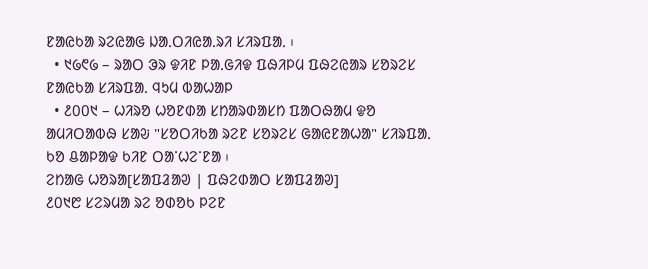ᱱᱟᱭᱠᱟ ᱨᱮᱭᱟᱜ ᱡᱟᱹᱛᱤᱭᱟᱹᱨᱤ ᱥᱤᱨᱯᱟᱹ ᱾
  • ᱑᱙᱖᱙ – ᱨᱟᱛ ᱳᱨ ᱫᱤᱱ ᱞᱟᱹᱜᱤᱫ ᱯᱷᱤᱞᱢ ᱯᱷᱮᱭᱟᱨ ᱥᱚᱨᱮᱥ ᱱᱟᱭᱠᱟ ᱥᱤᱨᱯᱟᱹ ᱧᱩᱢ ᱵᱟᱦᱟᱞ
  • ᱒᱐᱐᱑ – ᱦᱤᱨᱚ ᱦᱚᱱᱰᱟ ᱥᱴᱟᱨᱰᱟᱥᱴ ᱯᱟᱛᱷᱟᱢ ᱫᱚ ᱟᱢᱤᱛᱟᱵᱷ ᱥᱟᱶ "ᱥᱚᱛᱤᱠᱟ ᱨᱮᱱ ᱥᱚᱨᱮᱥ ᱜᱟᱭᱱᱟᱦᱟ" ᱥᱤᱨᱯᱟᱹ ᱠᱚ ᱪᱟᱞᱟᱫ ᱠᱤᱱ ᱛᱟᱸᱦᱮᱸᱱᱟ ᱾
ᱮᱴᱟᱜ ᱦᱚᱨᱟ[ᱥᱟᱯᱲᱟᱣ | ᱯᱷᱮᱰᱟᱛ ᱥᱟᱯᱲᱟᱣ]
᱒᱐᱑᱘ ᱥᱮᱨᱢᱟ ᱨᱮ ᱚᱰᱚᱠ ᱞᱮᱱ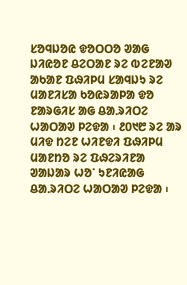ᱥᱚᱧᱡᱚᱭ ᱫᱚᱛᱛᱚ ᱣᱟᱜ ᱡᱤᱭᱚᱱ ᱪᱮᱛᱟᱱ ᱨᱮ ᱵᱮᱱᱟᱣ ᱟᱠᱟᱱ ᱯᱷᱤᱞᱢ ᱥᱟᱧᱡᱩ ᱨᱮ ᱢᱟᱱᱤᱥᱟ ᱠᱚᱭᱨᱟᱞᱟ ᱫᱚ ᱱᱟᱨᱜᱤᱥ ᱟᱜ ᱪᱟᱹᱨᱤᱛᱮ ᱦᱟᱛᱟᱣ ᱞᱮᱫᱟ ᱾ ᱒᱐᱑᱘ ᱨᱮ ᱟᱨ ᱢᱤᱫ ᱴᱮᱱ ᱦᱤᱱᱫᱤ ᱯᱷᱤᱞᱢ ᱢᱟᱱᱴᱚ ᱨᱮ ᱯᱷᱮᱨᱤᱱᱟ ᱣᱟᱡᱟᱨ ᱦᱚᱸ ᱩᱱᱤᱭᱟᱜ ᱪᱟᱹᱨᱤᱛᱮ ᱦᱟᱛᱟᱣ ᱞᱮᱫᱟ ᱾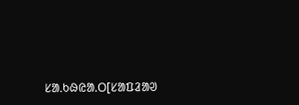ᱥᱟᱹᱠᱷᱭᱟᱹᱛ[ᱥᱟᱯᱲᱟᱣ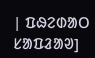| ᱯᱷᱮᱰᱟᱛ ᱥᱟᱯᱲᱟᱣ]